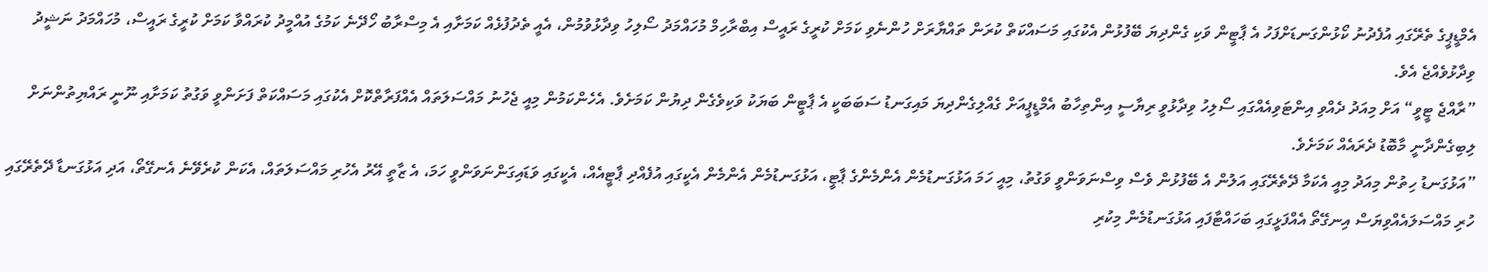އެމްޑީޕީގެ ތެރޭގައި އުފެދުނު ކޯޅުންގަނޑަށްފަހު އެ ޕާޓީން ވަކި ގެންދިޔަ ބޭފުޅުން އެކުގައި މަސައްކަތް ކުރަން ތައްޔާރަށް ހުންނެވި ކަމަށް ކުރީގެ ރައީސް އިބްރާހިމް މުހައްމަދު ސޯލިހު ވިދާޅުވުމުން، އެއީ ތެދުފުޅެއް ކަމަށާއި އެ މިސްރާބު ހޯދޭނެ ކަމުގެ އުއްމީދު ކުރައްވާ ކަމަށް ކުރީގެ ރައީސް، މުހައްމަދު ނަޝީދު ވިދާޅުވެއްޖެ އެވެ.
”ރާއްޖެ ޓީވީ“ އަށް މިއަދު ދެއްވި އިންޓަވިއެއްގައި ސޯލިހު ވިދާޅުވީ ރިޔާސީ އިންތިހާބު އެމްޑީޕީއަށް ގެއްލިގެންދިޔަ މައިގަނޑު ސަބަބަކީ އެ ޕާޓީން ބަޔަކު ވަކިވެގެން ދިޔުން ކަމަށެވެ. އެހެންކަމުން މިއީ ޖެހުނު މައްސަލަތައް އެއްފަރާތްކޮށް އެކުގައި މަސައްކަތް ފަށަންވީ ވަގުތު ކަމަށާއި ނޫނީ ރައްޔިތުންނަށް ލިބިގެންދާނީ މާބޮޑު ދެރައެއް ކަމަށެވެ.
”އަޅުގަނޑު ހިތުން މިއަދު މިއީ އެކަމާ ދޭތެރޭގައި އަލުން އެ ބޭފުޅުން ވެސް ވިސްނަވަންވީ ވަގުތު، މިއީ ހަމަ އަޅުގަނޑުމެން އެންމެންގެ ޕާޓީ، އަޅުގަނޑުމެން އެންމެން އެކީގައި އުފެއްދި ޕާޓީއެއް، އެކީގައި ވަޑައިގަންނަވަންވީ ހަމަ، އެ ޒާތީ އޭރު އެހުރި މައްސަލަތައް، އެކަން ކުރެވޭނެ އެނގޭތޯ، އަދި އަޅުގަނޑާ ދޭތެރޭގައި ހުރި މައްސަލައެއްވިޔަސް އިނގޭތޯ އެއްފަޅީގައި ބަހައްޓާފައި އަޅުގަނޑުމެން މިކުރި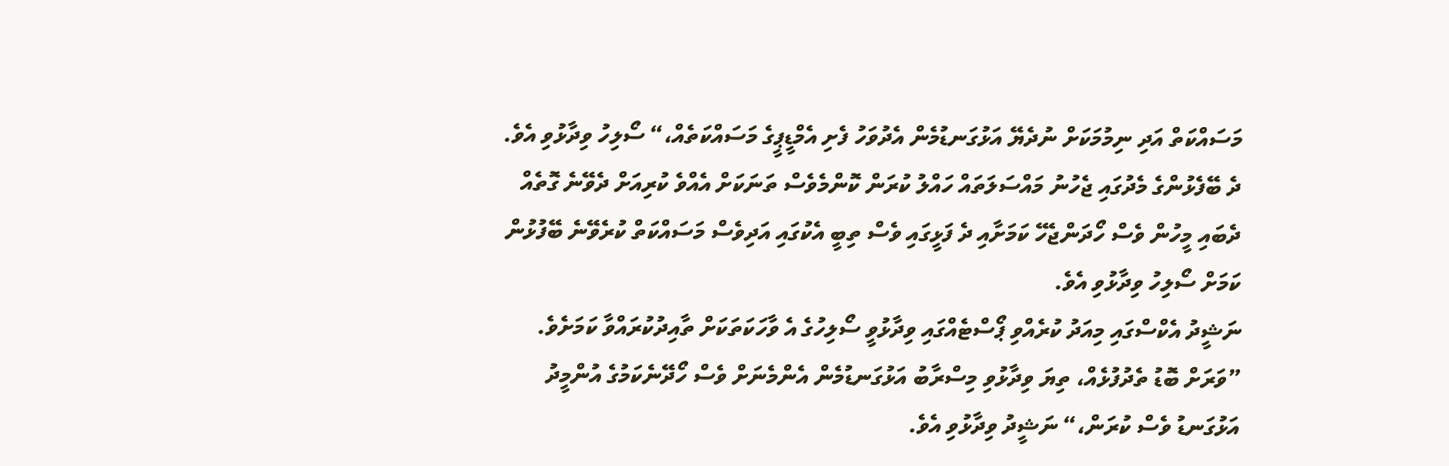މަސައްކަތް އަދި ނިމުމަކަށް ނުދެޔޭ އަޅުގަނޑުމެން އެދުވަހު ފެށި އެމްޑީޕީގެ މަސައްކަތެއް،“ ސޯލިހު ވިދާޅުވި އެވެ.
ދެ ބޭފެޅުންގެ މެދުގައި ޖެހުނު މައްސަލަތައް ހައްލު ކުރަން ކޮންމެވެސް ތަނަކަށް އެއްވެ ކުރިއަށް ދެވޭނެ ގޮތެއް ދެބައި މީހުން ވެސް ހޯދަންޖެހޭ ކަމަށާއި ދެ ފަޅީގައި ވެސް ތިބީ އެކުގައި އަދިވެސް މަސައްކަތް ކުރެވޭނެ ބޭފުޅުން ކަމަށް ސޯލިހު ވިދާޅުވި އެވެ.
ނަޝީދު އެކްސްގައި މިއަދު ކުރެއްވި ޕޯސްޓެއްގައި ވިދާޅުވީ ސޯލިހުގެ އެ ވާހަކަތަކަށް ތާއިދުކުރައްވާ ކަމަށެވެ.
”ވަރަށް ބޮޑު ތެދުފުޅެއް، ތިޔަ ވިދާޅުވި މިސްރާބު އަޅުގަނޑުމެން އެންމެނަށް ވެސް ހޯދޭނެކަމުގެ އުންމީދު އަޅުގަނޑު ވެސް ކުރަން،“ ނަޝީދު ވިދާޅުވި އެވެ.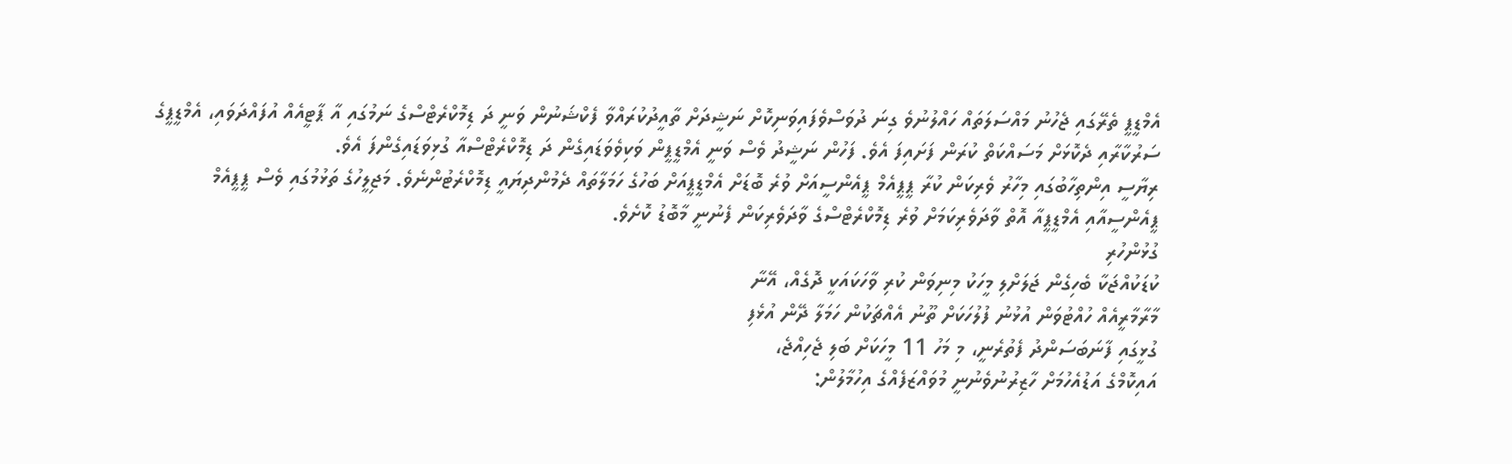އެމްޑީޕީ ތެރޭގައި ޖެހުނު މައްސަލަތައް ހައްލުނުވެ ގިނަ ދުވަސްވެފައިވަނިކޮށް ނަޝީދަށް ތާއީދުކުރައްވާ ފެކްޝަނުން ވަނީ ދަ ޑިމޮކްރެޓްސްގެ ނަމުގައި އާ ޕާޓީއެއް އުފައްދަވައި، އެމްޑީޕީގެ ސަރުކާރާއި ދެކޮޅަށް މަސައްކަތް ކުރަން ފަށައިފަ އެވެ. ފަހުން ނަޝީދު ވެސް ވަނީ އެމްޑީޕީން ވަކިވެވަޑައިގެން ދަ ޑިމޮކްރެޓްސްއާ ގުޅިވަޑައިގެންފަ އެވެ.
ރިޔާސީ އިންތިހާބުގައި މިހާރު ވެރިކަން ކުރާ ޕީޕީއެމް ޕީއެންސީއަށް ވުރެ ބޮޑަށް އެމްޑީޕީއަށް ބަހުގެ ހަމަލާތައް ދެމުންދިޔައީ ޑިމޮކްރެޓުންނެވެ. މަޖިލީހުގެ ތަޅުމުގައި ވެސް ޕީޕީއެމް ޕީއެންސީއާއި އެމްޑީޕީއާ އޮތް ވާދަވެރިކަމަށް ވުރެ ޑިމޮކްރެޓްސްގެ ވާދަވެރިކަން ފެނުނީ މާބޮޑު ކޮށެވެ.
ގުޅުންހުރި
ކުޑަކުއްޖަކާ ބެހިގެން ޖަލަށްލި މީހަކު މިނިވަން ކުރި ވާހަކައަކީ ދޮގެއް، އޭނާ
މާރާމާރީއެއް ހުއްޓުވަން އުޅުނު ފުލުހަކަށް ތޫނު އެއްޗަކުން ހަމަލާ ދޭން އުޅެފި
ގުޅީގައި ފާނަބަސަންދު ފެތުރެނީ، މި މަހު 11 މީހަކަށް ބަލި ޖެހިއްޖެ،
އައިކޮމްގެ އަޑުއެހުމަށް ހާޒިރުނުވެނުނީ މުވައްޒަފެއްގެ އިހުމާލުން: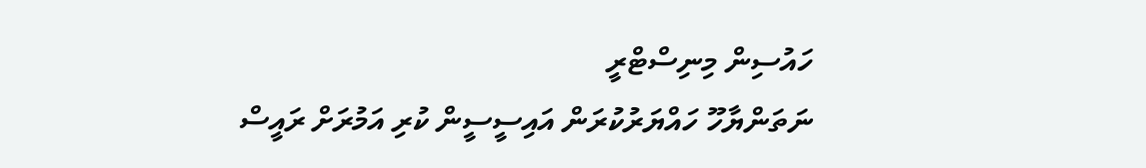ހައުސިން މިނިސްޓްރީ
ނަތަންޔާހޫ ހައްޔަރުކުރަން އައިސީސީން ކުރި އަމުރަށް ރައީސް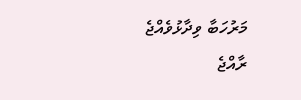މަރުހަބާ ވިދާޅުވެއްޖެ
ރާއްޖެ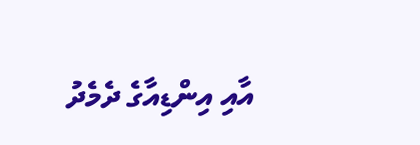އާއި އިންޑިއާގެ ދެމެދު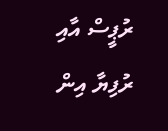ރުޕީސް އާއި ރުފިޔާ އިން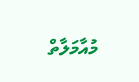މުއާމަލާތް